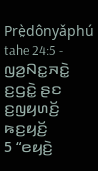Prè̤dônyǎphú tahe 24:5 - ꤜꤤ꤬ꤡꤢ꤭ꤏꤢꤧ꤭ ꤢ꤬ꤞꤢꤧ꤭ ꤔꤢ ꤢ꤬ꤜꤟꤛꤢꤩ꤬ ꤒꤢ꤬ꤟꤢꤩ꤬
5 “ꤕꤟꤢꤧ꤬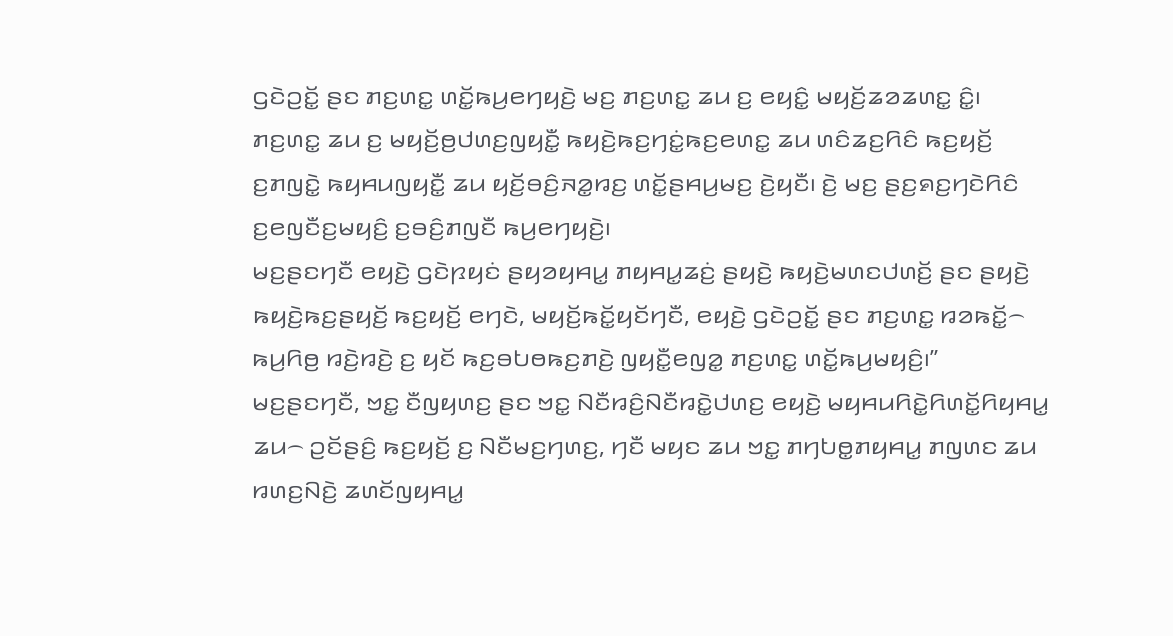ꤞꤢꤧꤑꤢꤩ꤭ ꤔꤢ ꤊꤢ꤬ꤛꤢ꤭ ꤛꤢꤩ꤭ꤒꤣ꤬ꤕꤚꤟꤢꤧ꤬ ꤗꤢ꤬ ꤊꤢ꤬ꤛꤢ꤭ ꤘꤣ ꤢ꤬ ꤕꤟꤢꤨ꤭ ꤗꤟꤢꤩ꤬ꤘꤤꤘꤛꤢ꤭ ꤢꤨ꤭꤯ ꤊꤢ꤬ꤛꤢ꤭ ꤘꤣ ꤢ꤬ ꤗꤟꤢꤩ꤬ꤥ꤬ꤓꤛꤢ꤬ꤜꤟꤢꤪ꤭ ꤒꤟꤢꤧ꤬ꤒꤢ꤬ꤚꤢꤦ꤭ꤒꤢ꤬ꤕꤛꤢ꤭ ꤘꤣ ꤛꤢꤨꤘꤢ꤬ꤖꤢꤨ ꤒꤢ꤬ꤟꤢꤩ꤬ ꤢ꤬ꤊꤜꤢꤧ꤭ ꤒꤟꤌꤣꤜꤟꤢꤪ꤭ ꤘꤣ ꤟꤢꤩ꤬ꤋꤢꤨ꤬ꤏꤤ꤭ꤙꤢ꤬ ꤛꤢꤩ꤭ꤔꤌꤣ꤬ꤗꤢ꤬ ꤢꤧ꤬ꤟꤢꤪ꤯ ꤢꤧ꤬ ꤗꤢ꤬ ꤔꤢ꤬ꤎꤢ꤬ꤚꤢꤧꤖꤢꤨ ꤢ꤬ꤕꤜꤢꤪꤢ꤬ꤗꤟꤢꤨ꤬ ꤢ꤬ꤋꤢꤨ꤬ꤊꤜꤢꤪ ꤒꤣ꤬ꤕꤚꤟꤢꤧ꤬꤯
ꤗꤢ꤬ꤔꤢꤚꤢꤪ ꤕꤟꤢꤧ꤬ ꤞꤢꤧꤐꤟꤢꤦ ꤔꤟꤤꤟꤌꤣ꤭ ꤊꤟꤌꤣ꤭ꤘꤢꤦ꤬ ꤔꤟꤢꤧ꤬ ꤒꤟꤢꤧ꤬ꤗꤛꤢꤓꤛꤢꤩ꤬ ꤔꤢ ꤔꤟꤢꤧ꤬ ꤒꤟꤢꤧ꤬ꤒꤢ꤬ꤔꤟꤢꤩ꤬ ꤒꤢ꤬ꤟꤢꤩ꤬ ꤕꤚꤢꤧ, ꤗꤟꤢꤩ꤬ꤒꤢꤩ꤭ꤟꤢꤩꤚꤢꤪ, ꤕꤟꤢꤧ꤬ ꤞꤢꤧꤑꤢꤩ꤭ ꤔꤢ ꤊꤢ꤬ꤛꤢ꤭ ꤙꤤꤒꤢꤩ꤭꤮ ꤒꤣ꤬ꤖꤥ꤬ ꤙꤢꤧ꤬ꤙꤢꤧ꤬ ꤢ꤬ ꤟꤢꤩ ꤒꤢ꤬ꤋꤝꤥꤒꤢ꤬ꤊꤢꤧ꤬ ꤜꤟꤢꤪ꤭ꤕꤜꤤ꤭ ꤊꤢ꤬ꤛꤢ꤭ ꤛꤢꤩ꤭ꤒꤣ꤬ꤗꤟꤢꤨ꤬꤯”
ꤗꤢ꤬ꤔꤢꤚꤢꤪ, ꤠꤢ꤭ ꤢꤪꤜꤟꤛꤢ꤬ ꤔꤢ ꤠꤢ꤭ ꤡꤢꤪꤙꤢꤨ꤬ꤡꤢꤪꤙꤢꤧ꤭ꤓꤛꤢ꤬ ꤕꤟꤢꤧ꤬ ꤗꤟꤌꤣꤖꤢꤧ꤭ꤖꤛꤢꤩ꤭ꤖꤟꤌꤣ꤭ ꤘꤣ꤮ ꤑꤢꤩꤔꤢꤨ꤬ ꤒꤢ꤬ꤟꤢꤩ꤬ ꤢ꤬ ꤡꤢꤪꤗꤢ꤬ꤚꤛꤢ꤬, ꤚꤢꤪ ꤗꤟꤢ ꤘꤣ ꤠꤢ꤭ ꤊꤚꤝꤥ꤭ꤊꤟꤌꤣ꤭ ꤊꤜꤛꤢ ꤘꤣ ꤙꤛꤢ꤬ꤡꤢꤧ꤬ ꤘꤛꤢꤩꤜꤟꤌꤣ꤭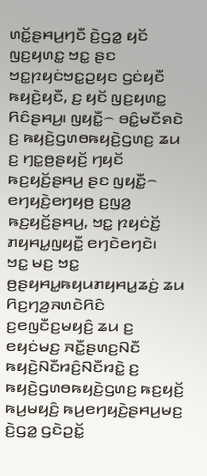ꤛꤢꤩ꤭ꤔꤌꤣ꤬ꤚꤢꤪ ꤢꤧ꤬ꤞꤤ꤭ ꤟꤢꤩ ꤜꤢ꤬ꤟꤛꤢ꤭ ꤠꤢ꤭ ꤔꤢ ꤠꤢ꤭ꤐꤟꤢꤦꤠꤢ꤭ꤑꤟꤢ ꤞꤢꤦꤟꤢꤪ ꤒꤟꤢꤧ꤬ꤟꤢꤪ, ꤢ꤬ ꤟꤢꤩ ꤜꤢ꤬ꤟꤛꤢ꤭ ꤖꤢꤨꤔꤌꤣ꤬꤯ ꤜꤟꤢꤪ꤭꤮ ꤋꤢꤨ꤭ꤗꤢꤪꤎꤢꤧ ꤢ꤬ ꤒꤟꤢꤧ꤬ꤞꤛꤥꤒꤟꤢꤧ꤬ꤞꤛꤢ꤬ ꤘꤣ ꤢ꤬ ꤚꤢ꤭ꤥ꤬ꤔꤟꤢꤩ꤬ ꤚꤟꤢꤩ ꤒꤢ꤬ꤟꤢꤩ꤬ꤔꤌꤣ꤬ ꤔꤢ ꤜꤟꤢꤪ꤭꤮ ꤕꤚꤟꤢꤧ꤬ꤕꤚꤟꤥ꤬ ꤢ꤬ꤜꤤ꤬ ꤒꤢ꤬ꤟꤢꤩ꤬ꤔꤌꤣ꤬, ꤠꤢ꤭ ꤐꤟꤢꤦꤢꤩ꤬ ꤊꤟꤌꤣ꤭ꤜꤟꤢꤪ꤭ ꤕꤚꤢꤧꤕꤚꤢꤧ꤯
ꤠꤢ꤭ ꤗꤢ꤬ ꤠꤢ꤭ ꤥ꤬ꤔꤟꤌꤣ꤭ꤒꤟꤣꤊꤟꤌꤣ꤭ꤘꤢꤦ꤬ ꤘꤣ ꤖꤢ꤬ꤚꤤ꤬ꤏꤛꤢꤧꤖꤢꤨ ꤢ꤬ꤕꤜꤢꤪꤢ꤬ꤗꤟꤢꤨ꤬ ꤘꤣ ꤢ꤬ ꤕꤟꤢꤦꤗꤢ꤬ ꤏꤢꤪ꤭ꤔꤛꤢ꤬ꤡꤢꤪ ꤒꤟꤢꤧ꤬ꤡꤢꤪꤙꤢꤨ꤬ꤡꤢꤪꤙꤢꤧ꤭ ꤢ꤬ ꤒꤟꤢꤧ꤬ꤞꤛꤥꤒꤟꤢꤧ꤬ꤞꤛꤢ꤬ ꤒꤢ꤬ꤟꤢꤩ꤬ ꤒꤣ꤬ꤗꤟꤢꤨ꤬ ꤒꤣ꤬ꤕꤚꤟꤢꤧ꤬ꤔꤌꤣ꤬ꤗꤢ꤬ ꤢꤧ꤬ꤞꤤ꤭ ꤞꤢꤧꤑꤢꤩ꤭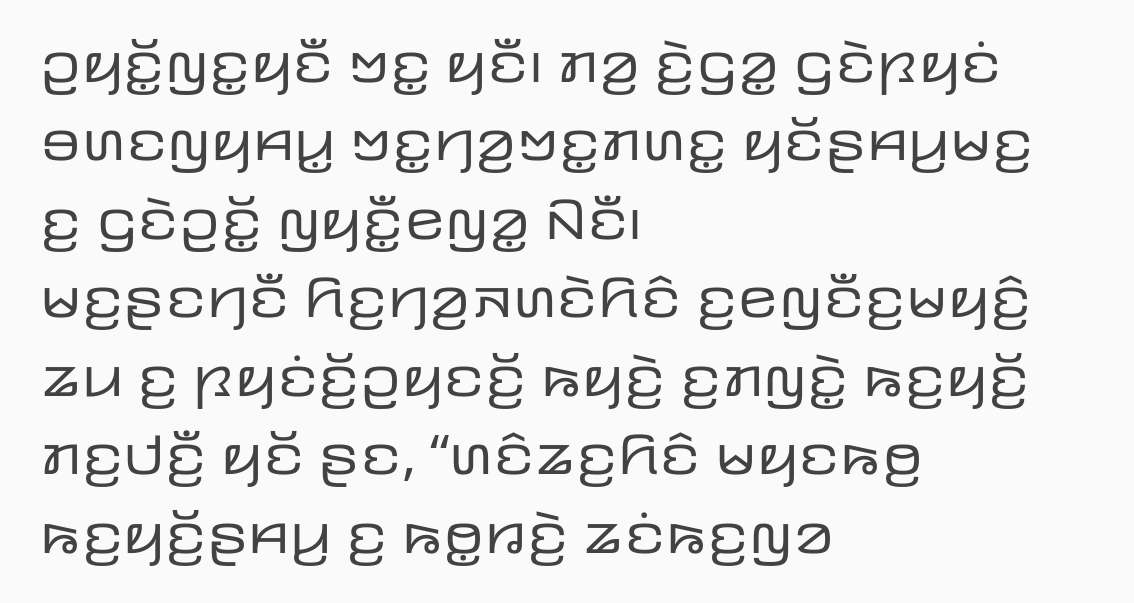ꤑꤟꤢꤩ꤭ꤜꤢ꤭ꤟꤢꤪ ꤠꤢ꤭ ꤟꤢꤪ꤯ ꤊꤤ꤬ ꤢꤧ꤬ꤞꤤ꤭ ꤞꤢꤧꤐꤟꤢꤦ ꤋꤛꤢꤜꤟꤌꤣ꤭ ꤠꤢ꤭ꤚꤤ꤬ꤠꤢ꤭ꤊꤛꤢ꤭ ꤟꤢꤩꤔꤌꤣ꤬ꤗꤢ꤬ ꤢ꤬ ꤞꤢꤧꤑꤢꤩ꤭ ꤜꤟꤢꤪ꤭ꤕꤜꤤ꤭ ꤡꤢꤪ꤯
ꤗꤢ꤬ꤔꤢꤚꤢꤪ ꤖꤢ꤬ꤚꤤ꤬ꤏꤛꤢꤧꤖꤢꤨ ꤢ꤬ꤕꤜꤢꤪꤢ꤬ꤗꤟꤢꤨ꤬ ꤘꤣ ꤢ꤬ ꤐꤟꤢꤦꤢꤩ꤬ꤑꤟꤢꤢꤩ꤬ ꤒꤟꤢꤧ꤬ ꤢ꤬ꤊꤜꤢꤧ꤭ ꤒꤢ꤬ꤟꤢꤩ꤬ ꤊꤢ꤬ꤓꤢꤪ꤬ ꤟꤢꤩ ꤔꤢ, “ꤛꤢꤨꤘꤢ꤬ꤖꤢꤨ ꤗꤟꤢꤒꤥ꤬ ꤒꤢ꤬ꤟꤢꤩ꤬ꤔꤌꤣ꤬ ꤢ꤬ ꤒꤥ꤭ꤙꤢꤧ꤬ ꤘꤢꤦꤒꤢ꤬ꤜꤤ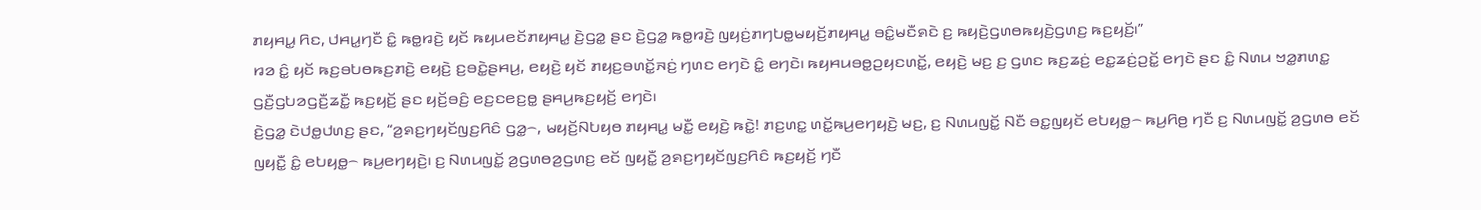ꤊꤟꤌꤣ꤭ ꤖꤢ, ꤓꤌꤣ꤭ꤚꤢꤪ ꤢꤨ꤭ ꤒꤥ꤭ꤙꤢꤧ꤬ ꤟꤢꤩ ꤒꤟꤣꤕꤢꤩꤊꤟꤌꤣ꤭ ꤢꤧ꤬ꤞꤤ꤭ ꤔꤢ ꤢꤧ꤬ꤞꤤ꤭ ꤒꤥ꤭ꤙꤢꤧ꤬ ꤜꤟꤢꤦ꤬ꤊꤚꤝꤥ꤭ꤗꤟꤢꤩ꤬ꤊꤟꤌꤣ꤭ ꤋꤢꤨ꤭ꤗꤢꤪꤎꤢꤧ ꤢ꤬ ꤒꤟꤢꤧ꤬ꤞꤛꤥꤒꤟꤢꤧ꤬ꤞꤛꤢ꤬ ꤒꤢ꤬ꤟꤢꤩ꤬꤯”
ꤙꤤ ꤢꤨ꤭ ꤟꤢꤩ ꤒꤢ꤬ꤋꤝꤥꤒꤢ꤬ꤊꤢꤧ꤬ ꤕꤟꤢꤧ꤬ ꤢ꤬ꤋꤢꤧ꤭ꤔꤌꤣ꤬, ꤕꤟꤢꤧ꤬ ꤟꤢꤩ ꤊꤟꤢ꤬ꤋꤛꤢꤩ꤭ꤏꤢꤦ꤬ ꤚꤛꤢ ꤕꤚꤢꤧ ꤢꤨ꤭ ꤕꤚꤢꤧ꤯ ꤒꤟꤌꤣꤋꤥ꤭ꤑꤟꤢꤛꤢꤩ꤭, ꤕꤟꤢꤧ꤬ ꤗꤢ꤬ ꤢ꤬ ꤞꤛꤢ ꤒꤢ꤬ꤘꤢꤦ꤬ ꤕꤢ꤭ꤘꤢꤦ꤬ꤑꤢꤩ꤭ ꤕꤚꤢꤧ ꤔꤢ ꤢꤨ꤭ ꤡꤛꤣ ꤠꤤ꤭ꤊꤛꤢ꤭ ꤞꤢꤪ꤬ꤞꤝꤤꤞꤢꤪ꤬ꤘꤢꤪ꤭ ꤒꤢ꤬ꤟꤢꤩ꤬ ꤔꤢ ꤟꤢꤩ꤬ꤋꤢꤨ꤬ ꤕꤢ꤬ꤢꤕꤢ꤬ꤥ꤭ ꤔꤌꤣ꤬ꤒꤢ꤬ꤟꤢꤩ꤬ ꤕꤚꤢꤧ꤯
ꤢꤧ꤬ꤞꤤ꤭ ꤢꤧꤓꤥ꤭ꤓꤛꤢ꤬ ꤔꤢ, “ꤤ꤬ꤎꤢ꤬ꤚꤟꤢꤩꤜꤢ꤬ꤖꤢꤨ ꤞꤤ꤭꤮, ꤗꤟꤢꤩ꤬ꤡꤝꤟꤥ ꤊꤟꤌꤣ꤭ ꤗꤢꤪ꤭ ꤕꤟꤢꤧ꤬ ꤒꤢꤧ꤭! ꤊꤢ꤬ꤛꤢ꤭ ꤛꤢꤩ꤭ꤒꤣ꤬ꤕꤚꤟꤢꤧ꤬ ꤗꤢ꤬, ꤢ꤬ ꤡꤛꤣꤜꤢꤩ꤭ ꤡꤢꤪ ꤋꤢ꤭ꤜꤟꤢꤩ ꤕꤝꤟꤥ꤭꤮ ꤒꤣ꤬ꤖꤥ꤬ ꤚꤢꤪ ꤢ꤬ ꤡꤛꤣꤜꤢꤩ꤭ ꤤ꤬ꤞꤛꤥ ꤕꤢꤩ ꤜꤟꤢꤪ꤭ ꤢꤨ꤭ ꤕꤝꤟꤥ꤭꤮ ꤒꤣ꤬ꤕꤚꤟꤢꤧ꤬꤯ ꤢ꤬ ꤡꤛꤣꤜꤢꤩ꤭ ꤤ꤬ꤞꤛꤥꤤ꤬ꤞꤛꤢ꤬ ꤕꤢꤩ ꤜꤟꤢꤪ꤭ ꤤ꤬ꤎꤢ꤬ꤚꤟꤢꤩꤜꤢ꤬ꤖꤢꤨ ꤒꤢ꤬ꤟꤢꤩ꤬ ꤚꤢꤪ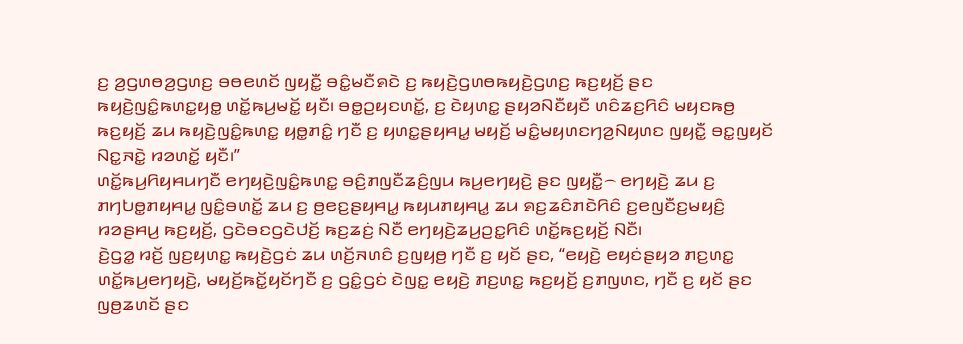ꤢ꤬ ꤤ꤬ꤞꤛꤥꤤ꤬ꤞꤛꤢ꤬ ꤋꤥꤕꤛꤢꤩ ꤜꤟꤢꤪ꤭ ꤋꤢꤨ꤭ꤗꤢꤪꤎꤢꤧ ꤢ꤬ ꤒꤟꤢꤧ꤬ꤞꤛꤥꤒꤟꤢꤧ꤬ꤞꤛꤢ꤬ ꤒꤢ꤬ꤟꤢꤩ꤬ ꤔꤢ ꤒꤟꤢꤧ꤬ꤜꤢꤨ꤭ꤒꤛꤢ꤭ꤟꤥ꤭ ꤛꤢꤩ꤭ꤒꤣ꤬ꤗꤢꤩ꤭ ꤟꤢꤪ꤯ ꤋꤥ꤭ꤑꤟꤢꤛꤢꤩ꤭, ꤢ꤬ ꤢꤧꤟꤛꤢ꤭ ꤔꤟꤤꤡꤢꤪꤟꤢꤪ ꤛꤢꤨꤘꤢ꤬ꤖꤢꤨ ꤗꤟꤢꤒꤥ꤬ ꤒꤢ꤬ꤟꤢꤩ꤬ ꤘꤣ ꤒꤟꤢꤧ꤬ꤜꤢꤨ꤭ꤒꤛꤢ꤭ ꤟꤥ꤭ꤊꤢꤨ꤭ ꤚꤢꤪ ꤢ꤬ ꤟꤛꤢ꤭ꤔꤟꤌꤣ꤭ ꤗꤟꤢꤩ꤬ ꤗꤢꤨ꤭ꤗꤟꤛꤢꤚꤤ꤬ꤡꤟꤛꤢ ꤜꤟꤢꤪ꤭ ꤋꤢ꤭ꤜꤟꤢꤩ ꤡꤢ꤭ꤏꤢꤧ꤭ ꤙꤤꤛꤢꤩ꤭ ꤟꤢꤪ꤯”
ꤛꤢꤩ꤭ꤒꤣ꤬ꤖꤟꤌꤣꤚꤢꤪ ꤕꤚꤟꤢꤧ꤬ꤜꤢꤨ꤭ꤒꤛꤢ꤭ ꤋꤢꤨ꤬ꤊꤜꤢꤪꤘꤢꤨ꤬ꤜꤣ ꤒꤣ꤬ꤕꤚꤟꤢꤧ꤬ ꤔꤢ ꤜꤟꤢꤪ꤭꤮ ꤕꤚꤟꤢꤧ꤬ ꤘꤣ ꤢ꤬ ꤊꤚꤝꤥ꤭ꤊꤟꤌꤣ꤭ ꤜꤢꤨ꤭ꤋꤛꤢꤩ꤭ ꤘꤣ ꤢ꤬ ꤥ꤬ꤕꤢ꤬ꤔꤟꤌꤣ꤭ ꤒꤟꤣꤊꤟꤌꤣ꤭ ꤘꤣ ꤎꤢ꤬ꤘꤢꤨꤊꤢꤧꤖꤢꤨ ꤢ꤬ꤕꤜꤢꤪꤢ꤬ꤗꤟꤢꤨ꤬ ꤙꤤꤔꤌꤣ꤬ ꤒꤢ꤬ꤟꤢꤩ꤬, ꤞꤢꤧꤋꤢꤞꤢꤧꤓꤢꤩ꤬ ꤒꤢ꤬ꤘꤢꤦ꤬ ꤡꤢꤪ ꤕꤚꤟꤢꤧ꤬ꤘꤣ꤬ꤑꤢ꤭ꤖꤢꤨ ꤛꤢꤩ꤭ꤒꤢ꤬ꤟꤢꤩ꤬ ꤡꤢꤪ꤯
ꤢꤧ꤬ꤞꤤ꤭ ꤙꤢꤩ꤬ ꤜꤢ꤬ꤟꤛꤢ꤭ ꤒꤟꤢꤧ꤬ꤞꤢꤦ ꤘꤣ ꤛꤢꤩ꤬ꤏꤛꤢꤨ ꤢ꤬ꤜꤟꤥ꤬ ꤚꤢꤪ ꤢ꤬ ꤟꤢꤩ ꤔꤢ, “ꤕꤟꤢꤧ꤬ ꤕꤟꤢꤦꤔꤟꤤ ꤊꤢ꤬ꤛꤢ꤭ ꤛꤢꤩ꤭ꤒꤣ꤬ꤕꤚꤟꤢꤧ꤬, ꤗꤟꤢꤩ꤬ꤒꤢꤩ꤭ꤟꤢꤩꤚꤢꤪ ꤢ꤬ ꤞꤢꤨ꤭ꤞꤢꤦ ꤢꤧꤜꤢ꤭ ꤕꤟꤢꤧ꤬ ꤊꤢ꤬ꤛꤢ꤭ ꤒꤢ꤬ꤟꤢꤩ꤬ ꤢ꤬ꤊꤜꤛꤢ, ꤚꤢꤪ ꤢ꤬ ꤟꤢꤩ ꤔꤢ ꤜꤥ꤬ꤘꤛꤢꤩ ꤔꤢ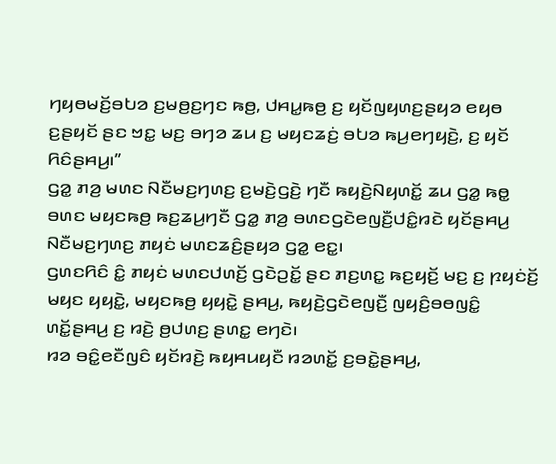ꤚꤟꤥꤗꤢꤩ꤬ꤋꤝꤤ ꤢ꤬ꤗꤥ꤬ꤢ꤬ꤚꤢ ꤒꤥ꤬, ꤓꤌꤣ꤭ꤒꤥ꤬ ꤢ꤬ ꤟꤢꤩꤜꤟꤛꤢ꤬ꤔꤟꤤ ꤕꤟꤥ ꤢ꤬ꤔꤟꤢꤩ ꤔꤢ ꤠꤢ꤭ ꤗꤢ꤬ ꤋꤚꤤ ꤘꤣ ꤢ꤬ ꤗꤟꤢꤘꤢꤦ꤬ ꤋꤝꤤ ꤒꤣ꤬ꤕꤚꤟꤢꤧ꤬, ꤢ꤬ ꤟꤢꤩ ꤖꤢꤨꤔꤌꤣ꤬꤯”
ꤞꤤ꤭ ꤊꤤ꤬ ꤗꤛꤢ ꤡꤢꤪꤗꤢ꤬ꤚꤛꤢ꤬ ꤢ꤬ꤗꤢꤧ꤬ꤞꤢꤧ꤬ ꤚꤢꤪ ꤒꤟꤢꤧ꤬ꤡꤟꤛꤢꤩ꤭ ꤘꤣ ꤞꤤ꤭ ꤒꤥ꤭ ꤋꤛꤢ ꤗꤟꤢꤒꤥ꤬ ꤒꤢ꤬ꤘꤣ꤬ꤚꤢꤪ ꤞꤤ꤭ ꤊꤤ꤬ ꤋꤛꤢꤞꤢꤧꤕꤜꤢꤪ꤬ꤓꤢꤨ꤭ꤙꤢꤧ ꤟꤢꤩꤔꤌꤣ꤬ ꤡꤢꤪꤗꤢ꤬ꤚꤛꤢ꤬ ꤊꤟꤢꤦ ꤗꤛꤢꤘꤢꤨ꤬ꤔꤟꤤ ꤞꤤ꤭ ꤕꤢ꤭꤯
ꤞꤛꤢꤖꤢꤨ ꤢꤨ꤭ ꤊꤟꤢꤦ ꤗꤛꤢꤓꤛꤢꤩ꤬ ꤞꤢꤧꤑꤢꤩ꤭ ꤔꤢ ꤊꤢ꤬ꤛꤢ꤭ ꤒꤢ꤬ꤟꤢꤩ꤬ ꤗꤢ꤬ ꤢ꤬ ꤐꤟꤢꤦꤢꤩ꤬ ꤗꤟꤢ ꤟꤟꤢꤧ꤭, ꤗꤟꤢꤒꤥ꤬ ꤟꤟꤢꤧ꤭ ꤔꤌꤣ꤬, ꤒꤟꤢꤧ꤬ꤞꤢꤧꤕꤜꤢꤪ꤬ ꤜꤟꤢꤨ꤬ꤋꤥꤜꤢꤨ꤭ ꤛꤢꤩ꤭ꤔꤌꤣ꤬ ꤢ꤬ ꤙꤢꤧ꤬ ꤥ꤬ꤓꤛꤢ꤬ ꤔꤛꤢ꤭ ꤕꤚꤢꤧ꤯
ꤙꤤ ꤋꤢꤨ꤭ꤕꤢꤪꤜꤢꤨ ꤟꤢꤩꤙꤢꤧ꤬ ꤒꤟꤌꤣꤟꤢꤪ ꤙꤤꤛꤢꤩ꤭ ꤢ꤬ꤋꤢꤧ꤭ꤔꤌꤣ꤬,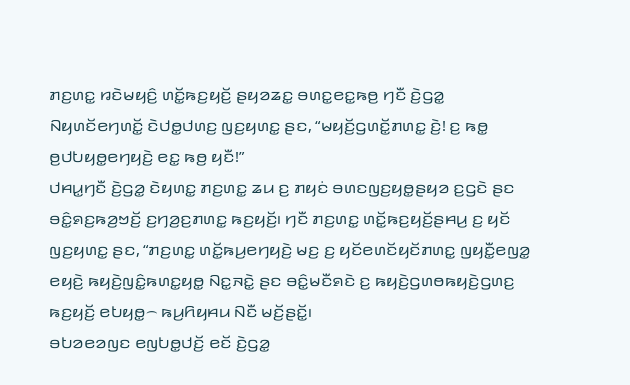ꤊꤢ꤬ꤛꤢ꤭ ꤙꤢꤧꤗꤟꤢꤨ꤬ ꤛꤢꤩ꤭ꤒꤢ꤬ꤟꤢꤩ꤬ ꤔꤟꤤꤘꤢ꤭ ꤋꤛꤢ꤭ꤕꤢ꤭ꤒꤥ꤬ ꤚꤢꤪ ꤢꤧ꤬ꤞꤤ꤭ ꤡꤟꤛꤢꤩꤕꤚꤛꤢꤩ꤭ ꤢꤧꤓꤥ꤭ꤓꤛꤢ꤬ ꤜꤢ꤬ꤟꤛꤢ꤭ ꤔꤢ, “ꤗꤟꤢꤩ꤬ꤞꤛꤢꤩ꤭ꤊꤛꤢ꤭ ꤢꤧ꤬! ꤢ꤬ ꤒꤥ꤭ ꤥ꤬ꤓꤝꤟꤥ꤭ꤕꤚꤟꤢꤧ꤬ ꤕꤢ꤭ ꤒꤥ꤬ ꤟꤢꤪ!”
ꤓꤌꤣ꤭ꤚꤢꤪ ꤢꤧ꤬ꤞꤤ꤭ ꤢꤧꤟꤛꤢ꤭ ꤊꤢ꤬ꤛꤢ꤭ ꤘꤣ ꤢ꤬ ꤊꤟꤢꤦ ꤋꤛꤢꤜꤢ꤬ꤟꤥ꤭ꤔꤟꤤ ꤢ꤬ꤞꤢꤧ ꤔꤢ ꤋꤢꤨ꤭ꤎꤢ꤬ꤒꤤ꤬ꤠꤢꤩ꤬ ꤢ꤬ꤚꤤ꤬ꤢ꤬ꤊꤛꤢ꤭ ꤒꤢ꤬ꤟꤢꤩ꤬꤯ ꤚꤢꤪ ꤊꤢ꤬ꤛꤢ꤭ ꤛꤢꤩ꤭ꤒꤢ꤬ꤟꤢꤩ꤬ꤔꤌꤣ꤬ ꤢ꤬ ꤟꤢꤩ ꤜꤢ꤬ꤟꤛꤢ꤭ ꤔꤢ, “ꤊꤢ꤬ꤛꤢ꤭ ꤛꤢꤩ꤭ꤒꤣ꤬ꤕꤚꤟꤢꤧ꤬ ꤗꤢ꤬ ꤢ꤬ ꤟꤢꤩꤕꤛꤢꤩꤟꤢꤩꤊꤛꤢ꤭ ꤜꤟꤢꤪ꤭ꤕꤜꤤ꤭ ꤕꤟꤢꤧ꤬ ꤒꤟꤢꤧ꤬ꤜꤢꤨ꤭ꤒꤛꤢ꤭ꤟꤥ꤭ ꤡꤢ꤭ꤏꤢꤧ꤭ ꤔꤢ ꤋꤢꤨ꤭ꤗꤢꤪꤎꤢꤧ ꤢ꤬ ꤒꤟꤢꤧ꤬ꤞꤛꤥꤒꤟꤢꤧ꤬ꤞꤛꤢ꤬ ꤒꤢ꤬ꤟꤢꤩ꤬ ꤕꤝꤟꤥ꤭꤮ ꤒꤣ꤬ꤖꤟꤌꤣ ꤡꤢꤪ ꤗꤢꤩ꤬ꤔꤢꤩ꤭꤯
ꤋꤝꤤꤕꤤꤜꤢ ꤕꤜꤝꤥ꤭ꤓꤢꤩ꤬ ꤕꤢꤩ ꤢꤧ꤬ꤞꤤ꤭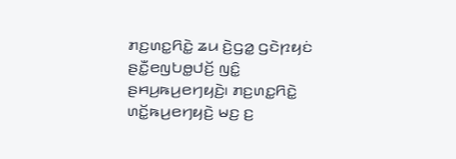ꤊꤢ꤬ꤛꤢ꤭ꤖꤢꤧ꤭ ꤘꤣ ꤢꤧ꤬ꤞꤤ꤭ ꤞꤢꤧꤐꤟꤢꤦ ꤔꤢꤪ꤭ꤕꤜꤝꤥ꤭ꤓꤢꤩ꤬ ꤜꤢꤨ꤭ ꤔꤌꤣ꤬ꤒꤣ꤬ꤕꤚꤟꤢꤧ꤬꤯ ꤊꤢ꤬ꤛꤢ꤭ꤖꤢꤧ꤭ ꤛꤢꤩ꤭ꤒꤣ꤬ꤕꤚꤟꤢꤧ꤬ ꤗꤢ꤬ ꤢ꤬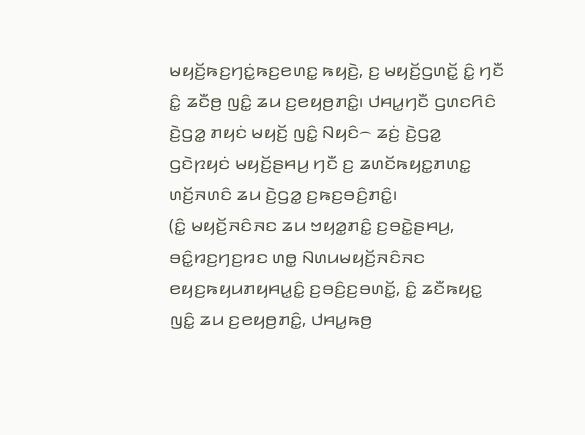ꤗꤟꤢꤩ꤬ꤒꤢ꤬ꤚꤢꤦ꤭ꤒꤢ꤬ꤕꤛꤢ꤭ ꤒꤟꤢꤧ꤬, ꤢ꤬ ꤗꤟꤢꤩ꤬ꤞꤛꤢꤩ꤭ ꤢꤨ꤭ ꤚꤢꤪ ꤢꤨ꤭ ꤘꤢꤪꤥ꤬ ꤜꤢꤨ꤭ ꤘꤣ ꤢ꤬ꤕꤟꤥ꤬ꤊꤢꤨ꤭꤯ ꤓꤌꤣ꤭ꤚꤢꤪ ꤞꤛꤢꤖꤢꤨ ꤢꤧ꤬ꤞꤤ꤭ ꤊꤟꤢꤦ ꤗꤟꤢꤩ꤬ ꤜꤢꤨ꤭ ꤡꤟꤢꤨ꤮ ꤘꤢꤦ꤬ ꤢꤧ꤬ꤞꤤ꤭ ꤞꤢꤧꤐꤟꤢꤦ ꤗꤟꤢꤩ꤬ꤔꤌꤣ꤬ ꤚꤢꤪ ꤢ꤬ ꤘꤛꤢꤩꤒꤟꤢ꤭ꤊꤛꤢ꤭ ꤛꤢꤩ꤬ꤏꤛꤢꤨ ꤘꤣ ꤢꤧ꤬ꤞꤤ꤭ ꤢ꤬ꤒꤢ꤬ꤋꤢꤨ꤬ꤊꤢꤨ꤭꤯
(ꤢꤨ꤭ ꤗꤟꤢꤩ꤬ꤏꤢꤨꤏꤢ ꤘꤣ ꤠꤟꤤ꤭ꤊꤢꤨ꤭ ꤢ꤬ꤋꤢꤧ꤭ꤔꤌꤣ꤬, ꤋꤢꤨ꤭ꤙꤢ꤬ꤚꤢ꤬ꤙꤢ ꤛꤥ꤭ ꤡꤛꤣꤗꤟꤢꤩ꤬ꤏꤢꤨꤏꤢ ꤕꤟꤢ꤬ꤒꤟꤣꤊꤟꤌꤣ꤭ꤢꤨ꤭ ꤢ꤬ꤋꤢꤨ꤬ꤢ꤬ꤋꤛꤢꤩ꤭, ꤢꤨ꤭ ꤘꤢꤪꤒꤟꤢ꤭ ꤜꤢꤨ꤭ ꤘꤣ ꤢ꤬ꤕꤟꤥ꤬ꤊꤢꤨ꤭, ꤓꤌꤣ꤭ꤒꤥ꤬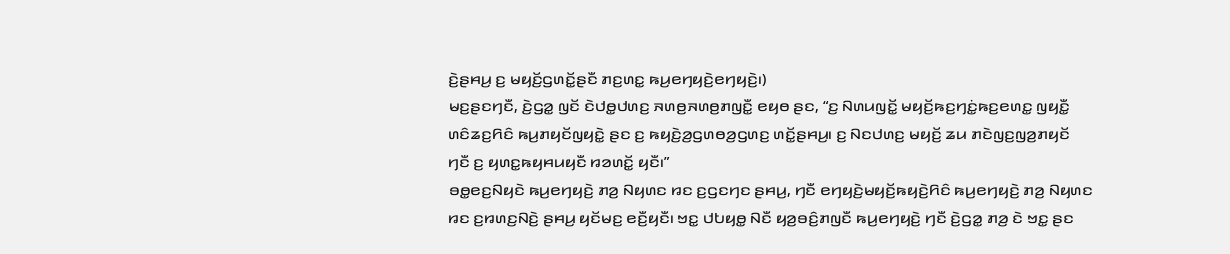ꤢꤧ꤬ꤔꤌꤣ꤬ ꤢ꤬ ꤗꤟꤢꤩ꤬ꤞꤛꤢꤩ꤭ꤔꤢꤪ ꤊꤢ꤬ꤛꤢ꤭ ꤒꤣ꤬ꤕꤚꤟꤢꤧ꤬ꤕꤚꤟꤢꤧ꤬꤯)
ꤗꤢ꤬ꤔꤢꤚꤢꤪ, ꤢꤧ꤬ꤞꤤ꤭ ꤜꤢꤩ ꤢꤧꤓꤥ꤭ꤓꤛꤢ꤬ ꤏꤛꤥ꤬ꤏꤛꤥ꤬ꤊꤜꤢꤪ꤭ ꤕꤟꤥ ꤔꤢ, “ꤢ꤬ ꤡꤛꤣꤜꤢꤩ꤭ ꤗꤟꤢꤩ꤬ꤒꤢ꤬ꤚꤢꤦ꤭ꤒꤢ꤬ꤕꤛꤢ꤭ ꤜꤟꤢꤪ꤭ ꤛꤢꤨꤘꤢ꤬ꤖꤢꤨ ꤒꤣ꤬ꤊꤟꤢꤩꤜꤟꤢꤧ꤭ ꤔꤢ ꤢ꤬ ꤒꤟꤢꤧ꤬ꤤ꤬ꤞꤛꤥꤤ꤬ꤞꤛꤢ꤬ ꤛꤢꤩ꤭ꤔꤌꤣ꤬꤯ ꤢ꤬ ꤡꤢꤓꤛꤢ꤬ ꤗꤟꤢꤩ꤬ ꤘꤣ ꤊꤢꤧꤜꤢ꤬ꤜꤤ꤬ꤊꤟꤢꤩ ꤚꤢꤪ ꤢ꤬ ꤟꤛꤢ꤭ꤒꤟꤌꤣꤟꤢꤪ ꤙꤤꤛꤢꤩ꤭ ꤟꤢꤪ꤯”
ꤋꤥ꤭ꤕꤢ꤬ꤡꤟꤢꤧ ꤒꤣ꤬ꤕꤚꤟꤢꤧ꤬ ꤊꤤ꤬ ꤡꤟꤛꤢ ꤙꤢ ꤢ꤬ꤞꤢꤚꤢ ꤔꤌꤣ꤬, ꤚꤢꤪ ꤕꤚꤟꤢꤧ꤬ꤗꤟꤢꤩ꤬ꤒꤟꤢꤧ꤬ꤖꤢꤨ ꤒꤣ꤬ꤕꤚꤟꤢꤧ꤬ ꤊꤤ꤬ ꤡꤟꤛꤢ ꤙꤢ ꤢ꤬ꤙꤛꤢ꤬ꤡꤢꤧ꤬ ꤔꤌꤣ꤬ ꤟꤢꤩꤗꤢ꤬ ꤕꤢꤪ꤬ꤟꤢꤪ꤯ ꤠꤢ꤭ ꤓꤝꤟꤥ꤭ ꤡꤢꤪ ꤟꤤ꤬ꤋꤢꤨ꤬ꤊꤜꤢꤪ ꤒꤣ꤬ꤕꤚꤟꤢꤧ꤬ ꤚꤢꤪ ꤢꤧ꤬ꤞꤤ꤭ ꤊꤤ꤬ ꤢꤧ ꤠꤢ꤭ ꤔꤢ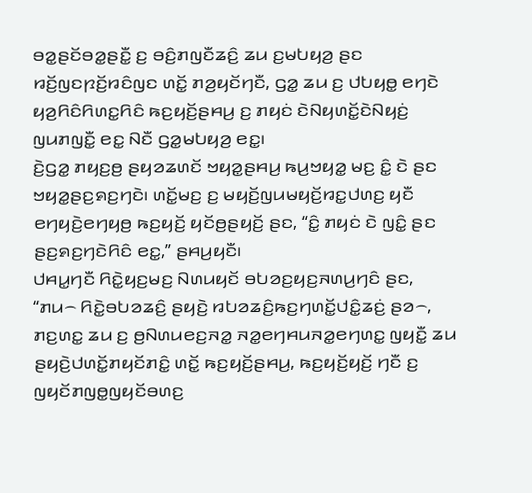ꤋꤤ꤭ꤔꤢꤩꤋꤤ꤭ꤔꤢꤪ꤭ ꤢ꤬ ꤋꤢꤨ꤬ꤊꤜꤢꤪꤘꤢꤨ꤬ ꤘꤣ ꤢ꤬ꤗꤝꤟꤤ꤬ ꤔꤢ ꤙꤢꤩ꤬ꤜꤢꤐꤢꤩ꤬ꤙꤢꤨꤜꤢ ꤛꤢꤩ꤭ ꤊꤤ꤬ꤟꤢꤩꤚꤢꤪ, ꤞꤤ꤭ ꤘꤣ ꤢ꤬ ꤓꤝꤟꤥ꤭ ꤕꤚꤢꤧ ꤟꤤ꤬ꤖꤢꤨꤖꤛꤢ꤭ꤖꤢꤨ ꤒꤢ꤬ꤟꤢꤩ꤬ꤔꤌꤣ꤬ ꤢ꤬ ꤊꤟꤢꤦ ꤢꤧꤡꤟꤛꤢꤩ꤭ꤢꤧꤡꤟꤢꤦ꤬ ꤜꤣꤊꤜꤢꤪ꤭ ꤕꤢ꤭ ꤡꤢꤪ ꤞꤤ꤭ꤗꤝꤟꤤ꤬ ꤕꤢ꤭꤯
ꤢꤧ꤬ꤞꤤ꤭ ꤊꤟꤢ꤬ꤥ꤬ ꤔꤟꤤꤘꤛꤢꤩ ꤠꤟꤤ꤭ꤔꤌꤣ꤬ ꤒꤣ꤬ꤠꤟꤤ꤭ ꤗꤢ꤬ ꤢꤨ꤭ ꤢꤧ ꤔꤢ ꤠꤟꤤ꤭ꤔꤢ꤬ꤎꤢ꤬ꤚꤢꤧ꤯ ꤛꤢꤩ꤭ꤗꤢ꤬ ꤢ꤬ ꤗꤟꤢꤩ꤬ꤜꤣꤗꤟꤢꤩ꤬ꤙꤢ꤭ꤓꤛꤢ꤬ ꤟꤢꤪ ꤕꤚꤟꤢꤧ꤬ꤕꤚꤟꤥ꤬ ꤒꤢ꤬ꤟꤢꤩ꤬ ꤟꤢꤩꤥ꤬ꤔꤟꤢꤩ꤬ ꤔꤢ, “ꤢꤨ꤭ ꤊꤟꤢꤦ ꤢꤧ ꤜꤢꤨ꤭ ꤔꤢ ꤔꤢ꤬ꤎꤢ꤬ꤚꤢꤧꤖꤢꤨ ꤕꤢ꤭,” ꤔꤌꤣ꤬ꤟꤢꤪ꤯
ꤓꤌꤣ꤭ꤚꤢꤪ ꤖꤢꤧ꤭ꤟꤢ꤬ꤗꤢ꤬ ꤡꤛꤣꤟꤢꤩ ꤋꤝꤤꤢ꤬ꤟꤢ꤬ꤏꤛꤣ꤬ꤚꤢꤨ ꤔꤢ, “ꤊꤣ꤮ ꤖꤢꤧ꤭ꤋꤝꤤꤘꤢꤨ꤬ ꤔꤟꤢꤧ꤬ ꤙꤝꤤꤘꤢꤨ꤬ꤒꤢ꤬ꤚꤛꤢꤩ꤭ꤓꤢꤨ꤭ꤘꤢꤦ꤬ ꤔꤤ꤮, ꤊꤢ꤬ꤛꤢ꤭ ꤘꤣ ꤢ꤬ ꤥ꤬ꤡꤛꤣꤕꤢ꤬ꤏꤤ꤭ ꤏꤤ꤭ꤕꤚꤌꤣꤏꤤ꤭ꤕꤚꤛꤢ꤭ ꤜꤟꤢꤪ꤭ ꤘꤣ ꤔꤟꤢꤧ꤬ꤓꤛꤢꤩ꤭ꤊꤟꤢꤩꤊꤢꤨ꤭ ꤛꤢꤩ꤭ ꤒꤢ꤬ꤟꤢꤩ꤬ꤔꤌꤣ꤬, ꤒꤢ꤬ꤟꤢꤩ꤬ꤟꤢꤩ꤬ ꤚꤢꤪ ꤢ꤬ ꤜꤟꤢꤩꤊꤜꤥ꤭ꤜꤟꤢꤩꤋꤛꤢ꤬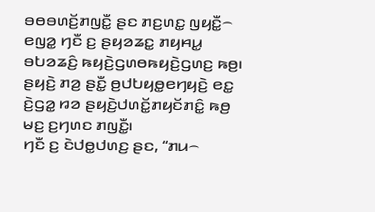ꤋꤥꤋꤛꤢꤩ꤬ꤊꤜꤢꤪ꤭ ꤔꤢ ꤊꤢ꤬ꤛꤢ꤭ ꤜꤟꤢꤪ꤭꤮ ꤕꤜꤤ꤭ ꤚꤢꤪ ꤢ꤬ ꤔꤟꤤꤘꤢ꤭ ꤊꤟꤌꤣ꤭ ꤋꤝꤤꤘꤢꤨ꤬ ꤒꤟꤢꤧ꤬ꤞꤛꤥꤒꤟꤢꤧ꤬ꤞꤛꤢ꤬ ꤒꤥ꤬꤯ ꤔꤟꤢꤧ꤬ ꤊꤤ꤬ ꤔꤢꤪ꤭ ꤥ꤬ꤓꤝꤟꤥ꤭ꤕꤚꤟꤢꤧ꤬ ꤕꤢ꤭ ꤢꤧ꤬ꤞꤤ꤭ ꤙꤤ ꤔꤟꤢꤧ꤬ꤓꤛꤢꤩ꤭ꤊꤟꤢꤩꤊꤢꤨ꤭ ꤒꤥ꤬ ꤗꤢ꤬ ꤢ꤬ꤚꤛꤢ ꤊꤜꤢꤪ꤭꤯
ꤚꤢꤪ ꤢ꤬ ꤢꤧꤓꤥ꤭ꤓꤛꤢ꤬ ꤔꤢ, “ꤊꤣ꤮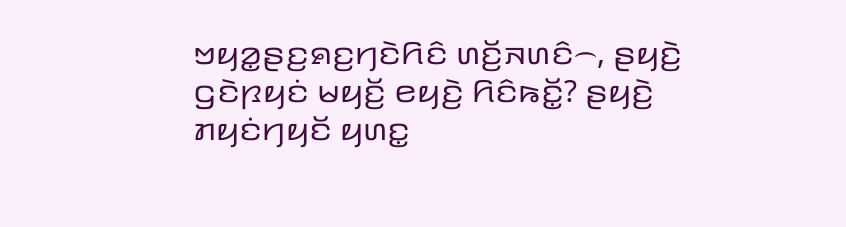ꤠꤟꤤ꤭ꤔꤢ꤬ꤎꤢ꤬ꤚꤢꤧꤖꤢꤨ ꤛꤢꤩ꤬ꤏꤛꤢꤨ꤮, ꤔꤟꤢꤧ꤬ ꤞꤢꤧꤐꤟꤢꤦ ꤗꤟꤢꤩ꤬ ꤕꤟꤢꤧ꤬ ꤖꤢꤨꤒꤢꤩ꤭? ꤔꤟꤢꤧ꤬ ꤊꤟꤢꤦꤚꤟꤢꤩ ꤟꤛꤢ꤭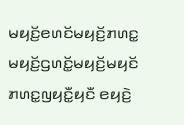ꤗꤟꤢꤩ꤬ꤕꤛꤢꤩꤗꤟꤢꤩ꤬ꤊꤛꤢ꤭ ꤗꤟꤢꤩ꤬ꤞꤛꤢꤩ꤭ꤗꤟꤢꤩ꤬ꤗꤟꤢꤩ ꤊꤛꤢ꤭ꤜꤟꤢꤪ꤭ꤟꤢꤪ ꤕꤟꤢꤧ꤬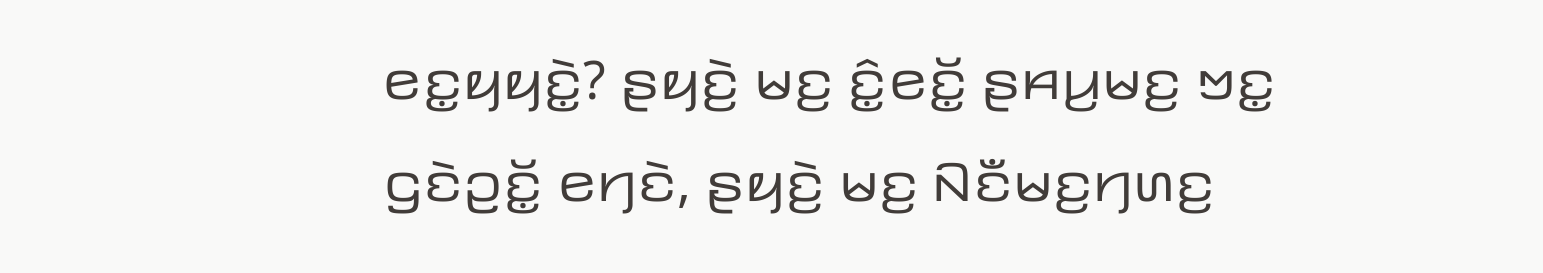ꤕꤢ꤭ꤟꤟꤢꤧ꤭? ꤔꤟꤢꤧ꤬ ꤗꤢ꤬ ꤢꤨ꤭ꤕꤢꤩ꤭ ꤔꤌꤣ꤬ꤗꤢ꤬ ꤠꤢ꤭ ꤞꤢꤧꤑꤢꤩ꤭ ꤕꤚꤢꤧ, ꤔꤟꤢꤧ꤬ ꤗꤢ꤬ ꤡꤢꤪꤗꤢ꤬ꤚꤛꤢ꤬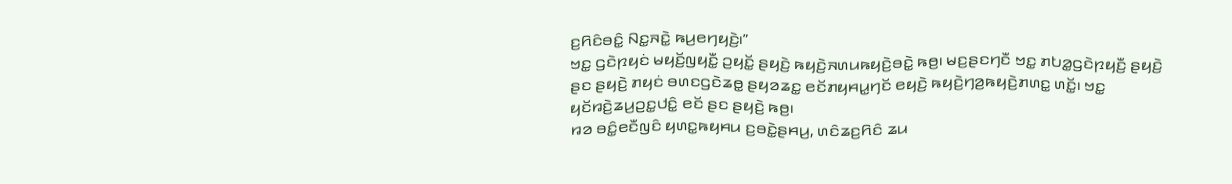ꤢ꤬ꤖꤢꤨꤋꤢꤨ꤭ ꤡꤢ꤭ꤏꤢꤧ꤭ ꤒꤣ꤬ꤕꤚꤟꤢꤧ꤬꤯”
ꤠꤢ꤭ ꤞꤢꤧꤐꤟꤢꤦ ꤗꤟꤢꤩ꤬ꤜꤟꤢꤪ꤭ ꤑꤟꤢꤩ꤭ ꤔꤟꤢꤧ꤬ ꤒꤟꤢꤧ꤬ꤏꤛꤣꤒꤟꤢꤧ꤬ꤋꤢꤧ꤭ ꤒꤥ꤬꤯ ꤗꤢ꤬ꤔꤢꤚꤢꤪ ꤠꤢ꤭ ꤊꤝꤤ꤭ꤞꤢꤧꤐꤟꤢꤪ꤬ ꤔꤟꤢꤧ꤬ ꤔꤢ ꤔꤟꤢꤧ꤬ ꤊꤟꤢꤦ ꤋꤛꤢꤞꤢꤧꤘꤥ꤭ ꤔꤟꤤꤘꤢ꤭ ꤕꤢꤩꤊꤟꤌꤣ꤭ꤚꤢꤩ ꤕꤟꤢꤧ꤬ ꤒꤟꤢꤧ꤬ꤚꤤ꤬ꤒꤟꤢꤧ꤬ꤊꤛꤢ꤭ ꤛꤢꤩ꤭꤯ ꤠꤢ꤭ ꤟꤢꤩꤙꤢꤧ꤬ꤘꤣ꤬ꤑꤢ꤭ꤓꤢꤨ꤭ ꤕꤢꤩ ꤔꤢ ꤔꤟꤢꤧ꤬ ꤒꤥ꤬꤯
ꤙꤤ ꤋꤢꤨ꤭ꤕꤢꤪꤜꤢꤨ ꤟꤛꤢ꤭ꤒꤟꤌꤣ ꤢ꤬ꤋꤢꤧ꤭ꤔꤌꤣ꤬, ꤛꤢꤨꤘꤢ꤬ꤖꤢꤨ ꤘꤣ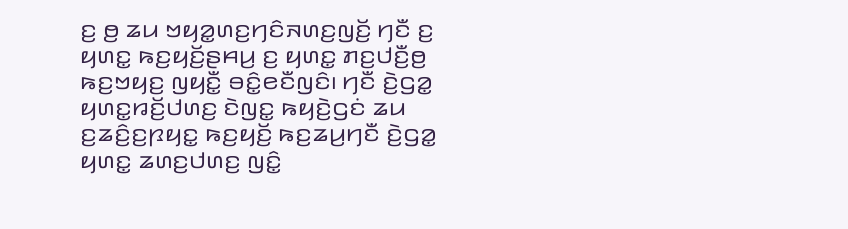ꤢ꤬ ꤥ꤬ ꤘꤣ ꤠꤟꤤ꤭ꤛꤢ꤬ꤚꤢꤨꤏꤛꤢ꤬ꤜꤢꤩ꤬ ꤚꤢꤪ ꤢ꤬ ꤟꤛꤢ꤭ ꤒꤢ꤬ꤟꤢꤩ꤬ꤔꤌꤣ꤬ ꤢ꤬ ꤟꤛꤢ꤭ ꤊꤢ꤬ꤓꤢꤪ꤬ꤥ꤬ ꤒꤢ꤬ꤠꤟꤢ꤬ ꤜꤟꤢꤪ꤭ ꤋꤢꤨ꤭ꤕꤢꤪꤜꤢꤨ꤯ ꤚꤢꤪ ꤢꤧ꤬ꤞꤤ꤭ ꤟꤛꤢ꤭ꤙꤢꤩ꤬ꤓꤛꤢ꤬ ꤢꤧꤜꤢ꤭ ꤒꤟꤢꤧ꤬ꤞꤢꤦ ꤘꤣ ꤢ꤬ꤘꤢꤨ꤬ꤢ꤬ꤐꤟꤢ꤭ ꤒꤢ꤬ꤟꤢꤩ꤬ ꤒꤢ꤬ꤘꤣ꤬ꤚꤢꤪ ꤢꤧ꤬ꤞꤤ꤭ ꤟꤛꤢ꤭ ꤘꤛꤢ꤬ꤓꤛꤢ꤬ ꤜꤢꤨ꤭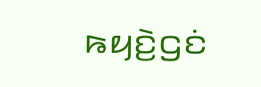ꤒꤟꤢꤧ꤬ꤞꤢꤦ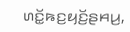ꤛꤢꤩ꤭ꤒꤢ꤬ꤟꤢꤩ꤬ꤔꤌꤣ꤬,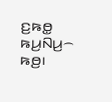ꤢ꤬ꤒꤥ꤭ ꤒꤣ꤬ꤡꤣ꤬꤮ ꤒꤥ꤬꤯